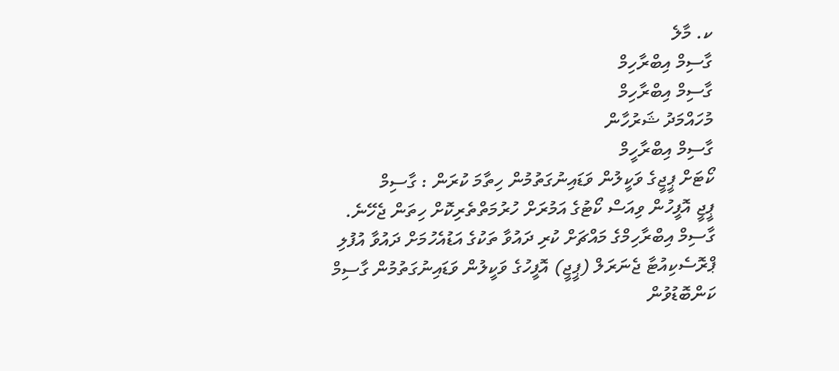ކ. މާލެ
ގާސިމް އިބްރާހިމް
ގާސިމް އިބްރާހިމް
މުހައްމަދު ޝަރުހާން
ގާސިމް އިބްރާހީމް
ކޯޓަށް ޕީޖީގެ ވަކީލުން ވަޑައިނުގަތުމުން ހިތާމަ ކުރަން : ގާސިމް
ޕީޖީ އޮފީހުން ވިއަސް ކޯޓުގެ އަމުރަށް ހުރުމަތްތެރިކޮށް ހިތަން ޖެހޭނެ.
ގާސިމް އިބްރާހިމްގެ މައްޗަށް ކުރި ދައުވާ ތަކުގެ އަޑުއެހުމަށް ދައުވާ އުފުލި ޕްރޮސެކިއުޓާ ޖެނަރަލް (ޕީޖީ) އޮފީހުގެ ވަކީލުން ވަޑައިނުގަތުމުން ގާސިމް ކަންބޮޑުވުން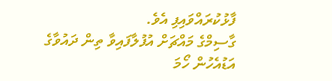ފާޅުކުރައްވައިފި އެވެ.
ގާސިމްގެ މައްޗަށް އުފުލާފައިވާ ތިން ދައުވާގެ އަޑުއެހުން ހޯމަ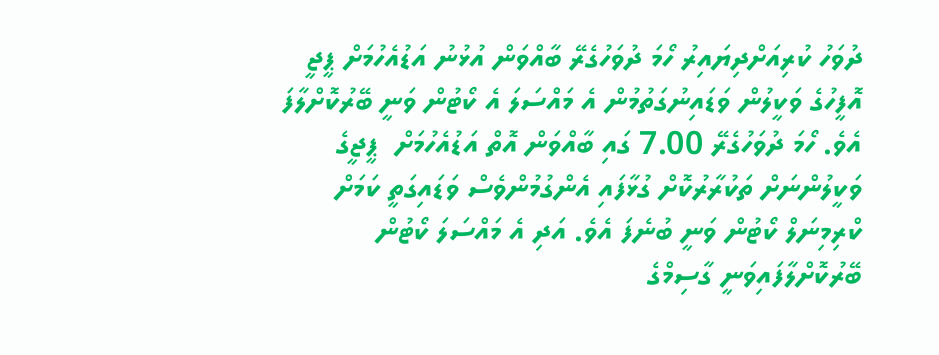ދުވަހު ކުރިއަށްދިޔައިރު ހޯމަ ދުވަހުގެރޭ ބާއްވަން އުޅުނު އަޑުއެހުމަށް ޕީޖީ އޮފީހުގެ ވަކީލުން ވަޑައިނުގަތުމުން އެ މައްސަލަ އެ ކޯޓުން ވަނީ ބޭރުކޮށްލާފަ އެވެ. ހޯމަ ދުވަހުގެރޭ 7.00 ގައި ބާއްވަން އޮތް އަޑުއެހުމަށް  ޕީޖީގެ ވަކީލުންނަށް ތަކުރާރުކޮށް ގުޅާފައި އެންގުމުންވެސް ވަޑައިގަތީ ކަމަށް ކްރިމިނަލް ކޯޓުން ވަނީ ބުނެފަ އެވެ. އަދި އެ މައްސަލަ ކޯޓުން ބޭރުކޮށްލާފައިވަނީ ގާސިމްގެ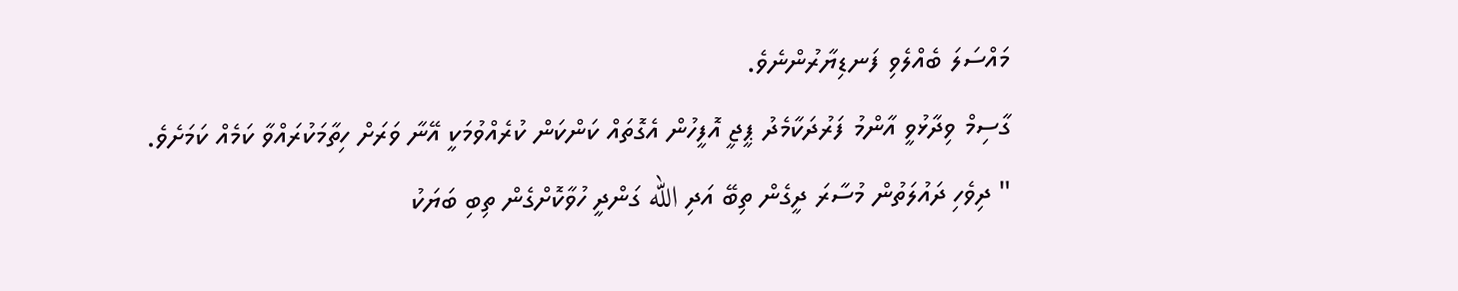މައްސަލަ ބެއްލެވި ފަނޑިޔާރުންނެވެ.
ގާސިމް ވިދާޅުވީ އާންމު ފަރުދަކާމެދު ޕީޖީ އޮފީހުން އެގޮތައް ކަންކަން ކުރެއްވުމަކީ އޭނާ ވަރަށް ހިތާމަކުރައްވާ ކަމެއް ކަމަށެވެ.
" ދިވެހި ދައުލަތުން މުސާރަ ދީގެން ތިބޭ އަދި الله ގަންދީ ހުވާކޮށްގެން ތިބި ބަޔަކު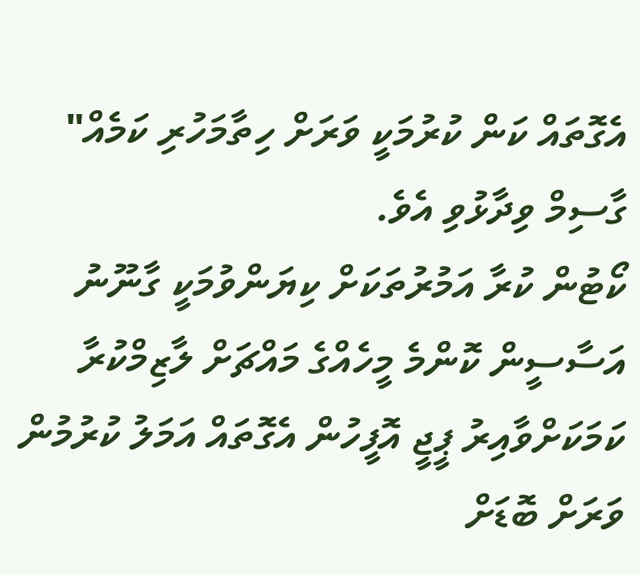އެގޮތައް ކަން ކުރުމަކީ ވަރަށް ހިތާމަހުރި ކަމެއް" ގާސިމް ވިދާޅުވި އެވެ.
ކޯޓުން ކުރާ އަމުރުތަކަށް ކިޔަންވުމަކީ ގާނޫނު އަސާސީން ކޮންމެ މީހެއްގެ މައްޗަށް ލާޒިމްކުރާ ކަމަކަށްވާއިރު ޕީޖީ އޮފީހުން އެގޮތައް އަމަލު ކުރުމުން ވަރަށް ބޮޑަށް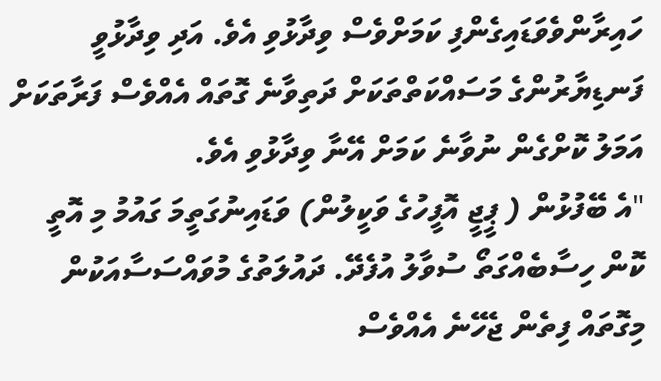ހައިރާންވެވަޑައިގެންފި ކަމަށްވެސް ވިދާޅުވި އެވެ. އަދި ވިދާޅުވީ ފަނޑިޔާރުންގެ މަސައްކަތްތަކަށް ދަތިވާނެ ގޮތައް އެއްވެސް ފަރާތަކަށް އަމަލު ކޮށްގެން ނުވާނެ ކަމަށް އޭނާ ވިދާޅުވި އެވެ.
"އެ ބޭފުޅުން ( ޕީޖީ އޮފީހުގެ ވަކީލުން) ވަޑައިނުގަތީމަ ގައުމު މި އޮތީ ކޮން ހިސާބެއްގަތޯ ސުވާލު އުފެދޭ. ދައުލަތުގެ މުވައްސަސާއަކުން މިގޮތައް ފިތެން ޖެހޭނެ އެއްވެސް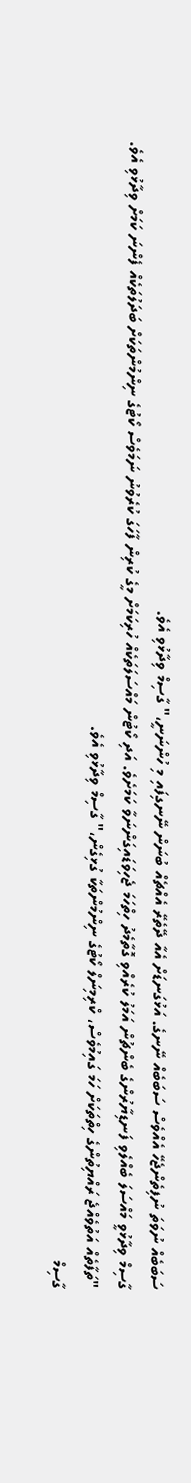ސަބަބެއް ނުވަތަ ނުފިތެންޖެހޭ އެއްވެސް ސަބަބެއް ނޭނގެ. އަޅުގަނޑަށް އެއާ ދޭތެރޭ އެއްޗެއް ބުނަން ނޭނގިފައި މި ހުންނަނީ،" ގާސިމް ވިދާޅުވި އެވެ.
ގާސިމް ވިދާޅުވީ މައްސަލަ ބެއްލެވި ފަނޑިޔާރުންގެ ބެންޗުން އަމަލު ކުރެއްވި ގޮތާމެދު ހިތްހަމަ ޖެހިވަޑައިގަންނަވާ ކަމަށެވެ. އަދި ކޯޓުން މައްސަލަތަކެއް ހުރިކަމަށް މީގެ ކުރިން ފާހަގަ ކުރެވުނު ނަމަވެސް ކޯޓުގެ ނިންމުންތަކަށް ބަދަލުތަކެއް ފެންނަ ކަމަށް ވިދާޅުވި އެވެ.
"ތަފާތެއް އަތުވެއްޖެ ރައްޔިތުންގެ ހިތްތަކަށް ހަމަ ގައިމުވެސް، ކްރިމިނަލް ކޯޓުގެ ނިންމުންތަކާ ގުޅިގެން،" ގާސިމް ވިދާޅުވި އެވެ.
ގާސިމް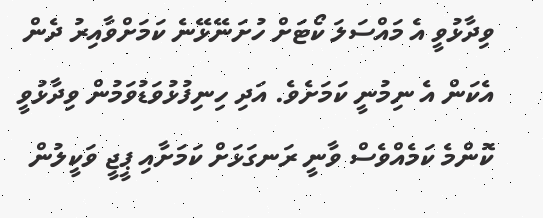ވިދާޅުވީ އެ މައްސަލަ ކޯޓަށް ހުށަނޭޅޭނެ ކަމަށްވާއިރު ދެން އެކަން އެ ނިމުނީ ކަމަށެވެ. އަދި ހިނިފުޅުވަޑުވަމުން ވިދާޅުވީ ކޮންމެ ކަމެއްވެސް ވާނީ ރަނގަޅަށް ކަމަށާއި ޕީޖީ ވަކީލުން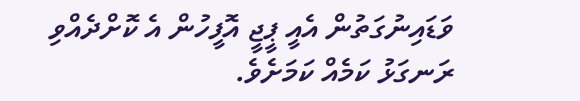ވަޑައިނުގަތުން އެއީ ޕީޖީ އޮފީހުން އެ ކޮށްދެއްވި ރަނގަޅު ކަމެއް ކަމަށެވެ.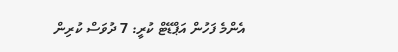އެންމެ ފަހުން އަޕްޑޭޓް ކުރީ: 7 ދުވަސް ކުރިން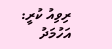ރިވިއު ކުރީ: އަހުމަދު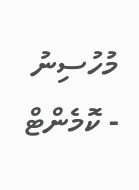މުހުސިނު
- ކޮމެންޓް